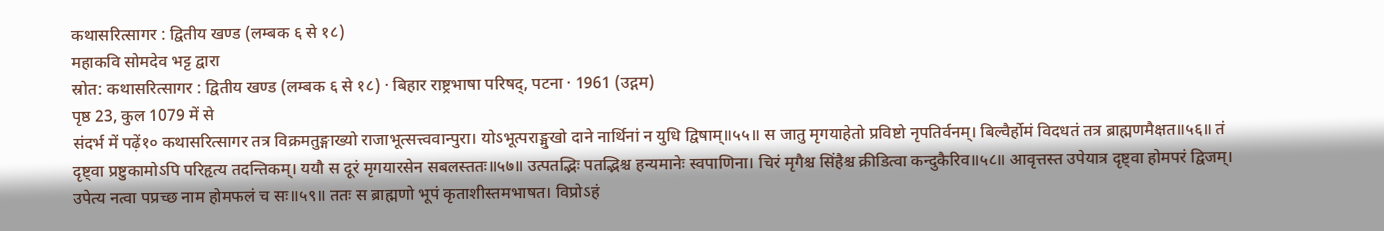कथासरित्सागर : द्वितीय खण्ड (लम्बक ६ से १८)
महाकवि सोमदेव भट्ट द्वारा
स्रोत: कथासरित्सागर : द्वितीय खण्ड (लम्बक ६ से १८) · बिहार राष्ट्रभाषा परिषद्, पटना · 1961 (उद्गम)
पृष्ठ 23, कुल 1079 में से
संदर्भ में पढ़ें१० कथासरित्सागर तत्र विक्रमतुङ्गाख्यो राजाभूत्सत्त्ववान्पुरा। योऽभूत्पराङ्मुखो दाने नार्थिनां न युधि द्विषाम्॥५५॥ स जातु मृगयाहेतो प्रविष्टो नृपतिर्वनम्। बिल्वैर्होमं विदधतं तत्र ब्राह्मणमैक्षत॥५६॥ तं दृष्ट्वा प्रष्टुकामोऽपि परिहृत्य तदन्तिकम्। ययौ स दूरं मृगयारसेन सबलस्ततः॥५७॥ उत्पतद्भिः पतद्भिश्च हन्यमानेः स्वपाणिना। चिरं मृगैश्च सिंहैश्च क्रीडित्वा कन्दुकैरिव॥५८॥ आवृत्तस्त उपेयात्र दृष्ट्वा होमपरं द्विजम्। उपेत्य नत्वा पप्रच्छ नाम होमफलं च सः॥५९॥ ततः स ब्राह्मणो भूपं कृताशीस्तमभाषत। विप्रोऽहं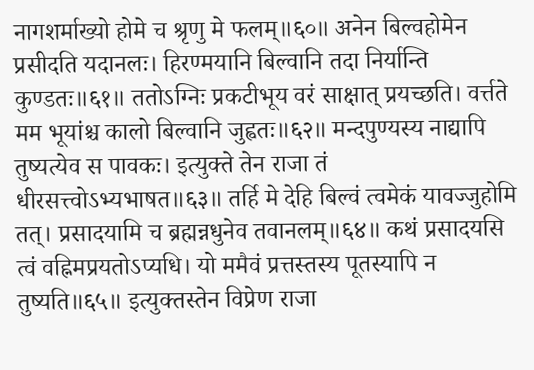नागशर्माख्यो होमे च श्रृणु मे फलम्॥६०॥ अनेन बिल्वहोमेन प्रसीदति यदानलः। हिरण्मयानि बिल्वानि तदा निर्यान्ति कुण्डतः॥६१॥ ततोऽग्निः प्रकटीभूय वरं साक्षात् प्रयच्छति। वर्त्तते मम भूयांश्च कालो बिल्वानि जुह्वतः॥६२॥ मन्दपुण्यस्य नाद्यापि तुष्यत्येव स पावकः। इत्युक्ते तेन राजा तं धीरसत्त्वोऽभ्यभाषत॥६३॥ तर्हि मे देहि बिल्वं त्वमेकं यावज्जुहोमि तत्। प्रसादयामि च ब्रह्मन्नधुनेव तवानलम्॥६४॥ कथं प्रसादयसि त्वं वह्निमप्रयतोऽप्यधि। यो ममैवं प्रत्तस्तस्य पूतस्यापि न तुष्यति॥६५॥ इत्युक्तस्तेन विप्रेण राजा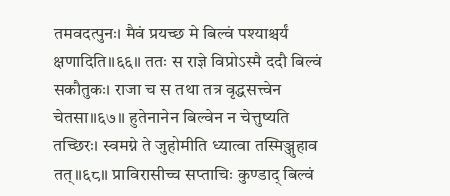तमवदत्पुनः। मैवं प्रयच्छ मे बिल्वं पश्याश्चर्यं क्षणादिति॥६६॥ ततः स राज्ञे विप्रोऽस्मै ददौ बिल्वं सकौतुकः। राजा च स तथा तत्र वृद्धसत्त्वेन चेतसा॥६७॥ हुतेनानेन बिल्वेन न चेत्तुष्यति तच्छिरः। स्वमग्ने ते जुहोमीति ध्यात्वा तस्मिञ्जुहाव तत्॥६८॥ प्राविरासीच्च सप्ताचिः कुण्डाद् बिल्वं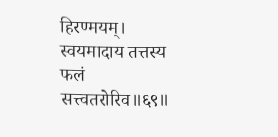हिरण्मयम्। स्वयमादाय तत्तस्य फलं सत्त्वतरोरिव॥६९॥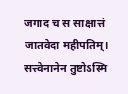जगाद च स साक्षात्तं जातवेदा महीपतिम्। सत्त्वेनानेन तुष्टोऽस्मि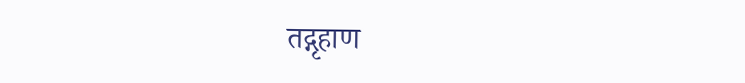तद्गृहाण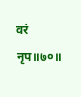वरं नृप॥७०॥